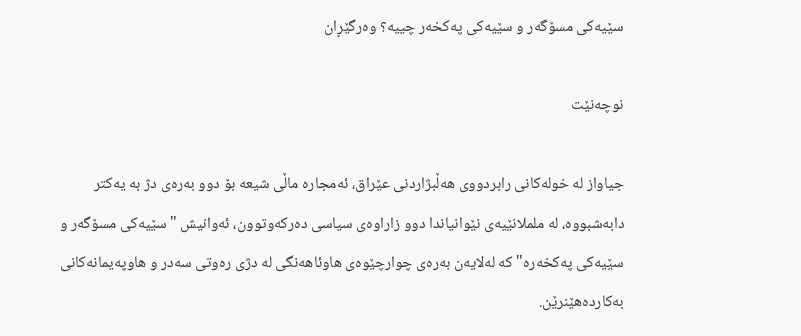سێیه‌كى مسۆگه‌ر و سێیه‌كى په‌كخه‌ر چییه‌؟ وەرگێڕان

نوچه‌نێت

جیاواز له‌ خوله‌كانى رابردووى هه‌ڵبژاردنى عێراق، ئه‌مجاره‌ ماڵى شیعه‌ بۆ دوو به‌ره‌ى دژ به‌ یه‌كتر دابه‌شبووه‌، له‌ ململانێیه‌ى نێوانیاندا دوو زاراوه‌ى سیاسى ده‌ركه‌وتوون، ئه‌وانیش "سێیه‌كى مسۆگه‌ر و سێیه‌كى په‌كخه‌ره" كه‌ له‌لایه‌ن به‌ره‌ى چوارچێوه‌ى هاوئاهه‌نگى له‌ دژى ره‌وتى سه‌در و هاوپه‌یمانه‌كانى به‌كارده‌هێنرێن.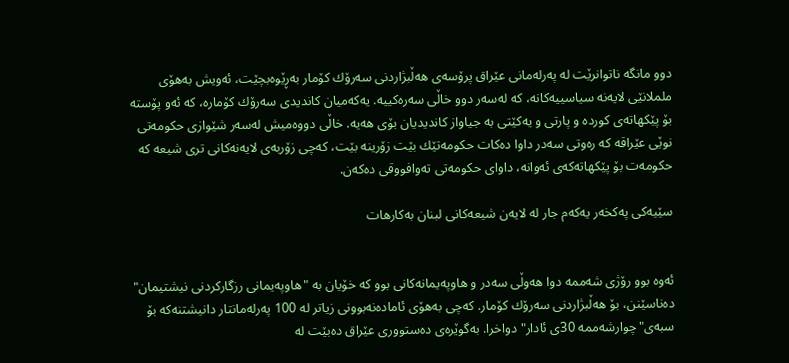دوو مانگه‌ ناتوانرێت له‌ په‌رله‌مانى عێراق پرۆسه‌ى هه‌ڵبژاردنى سه‌رۆك كۆمار به‌ڕێوه‌بچێت، ئه‌ویش به‌هۆى ململانێى لایه‌نه‌ سیاسییه‌كانه‌، كه‌ له‌سه‌ر دوو خاڵى سه‌ره‌كییه‌. یه‌كه‌میان كاندیدى سه‌رۆك كۆماره‌، كه‌ ئه‌و پۆسته‌ بۆ پێكهاته‌ى كورده‌ و پارتى و یه‌كێتى به‌ جیاواز كاندیدیان بۆى هه‌یه‌. خاڵى دووه‌میش له‌سه‌ر شێوازى حكومه‌تى نوێى عێراقه‌ كه‌ ره‌وتى سه‌در داوا ده‌كات حكومه‌تێك بێت زۆرینه‌ بێت، كه‌چى زۆربه‌ى لایه‌نه‌كانى ترى شیعه‌ كه‌ حكومه‌ت بۆ پێكهاته‌كه‌ى ئه‌وانه‌، داواى حكومه‌تى ته‌وافووقى ده‌كه‌ن.

سێیه‌كى په‌كخه‌ر یه‌كه‌م جار له‌ لایه‌ن شیعه‌كانى لبنان به‌كارهات


ئه‌وه‌ بوو رۆژى شه‌ممه‌ دوا هه‌وڵى سه‌در و هاوپه‌یمانه‌كانى بوو كه‌ خۆیان به‌ "هاوپه‌یمانى رزگاركردنى نیشتیمان" ده‌ناسێنن، بۆ هه‌ڵبژاردنى سه‌رۆك كۆمار. كه‌چى به‌هۆى ئاماده‌نه‌بوونى زیاتر له‌ 100 په‌رله‌مانتار دانیشتنه‌كه‌ بۆ سبه‌ى"چوارشه‌ممه‌ 30ى ئادار" دواخرا. به‌گوێره‌ى ده‌ستوورى عێراق ده‌بێت له‌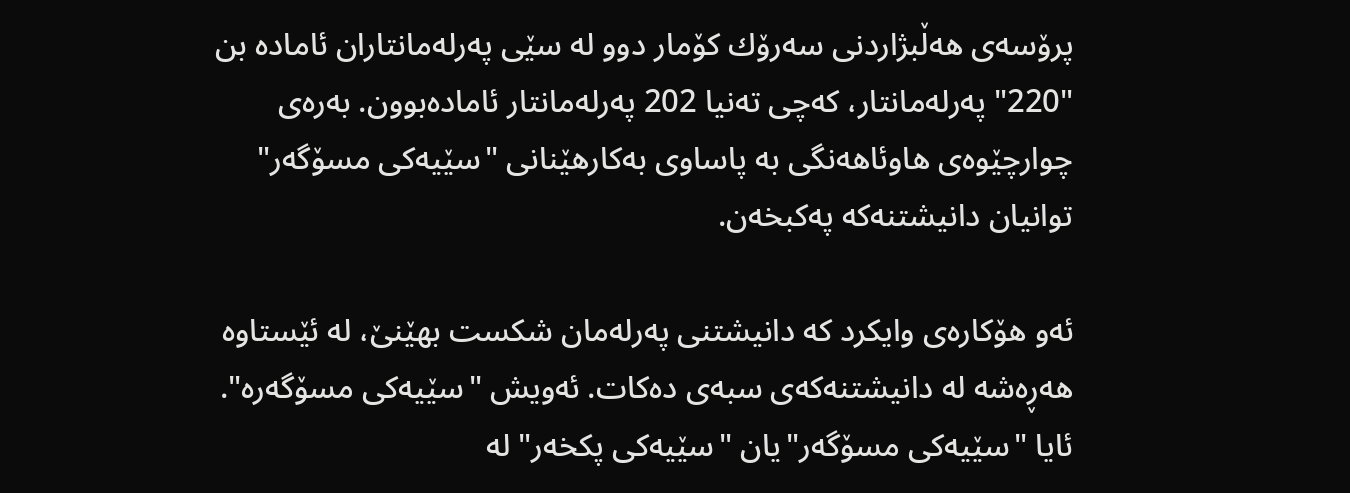پرۆسه‌ى هه‌ڵبژاردنى سه‌رۆك كۆمار دوو له‌ سێى په‌رله‌مانتاران ئاماده‌ بن "220" په‌رله‌مانتار، كه‌چى ته‌نیا 202 په‌رله‌مانتار ئاماده‌بوون. به‌ره‌ى چوارچێوه‌ى هاوئاهه‌نگى به‌ پاساوى به‌كارهێنانى "سێیه‌كى مسۆگه‌ر" توانیان دانیشتنه‌كه‌ په‌كبخه‌ن.

ئه‌و هۆكاره‌ى وایكرد كه‌ دانیشتنى په‌رله‌مان شكست بهێنێ، له‌ ئێستاوه‌ هه‌ڕه‌شه‌ له‌ دانیشتنه‌كه‌ى سبه‌ى ده‌كات. ئه‌ویش "سێیه‌كى مسۆگه‌ره‌". ئایا "سێیه‌كى مسۆگه‌ر"یان "سێیه‌كى پكخه‌ر" له‌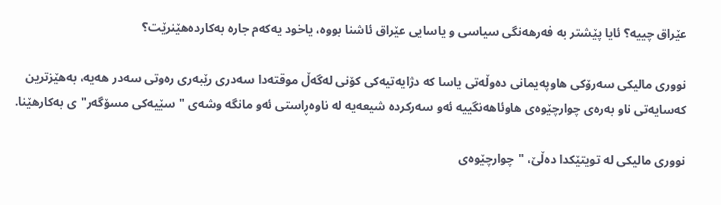عێراق چییه‌؟ ئایا پێشتر به‌ فه‌رهه‌نگى سیاسى و یاسایى عێراق ئاشنا بووه‌، یاخود یه‌كه‌م جاره‌ به‌كارده‌هێنرێت؟

نوورى مالیكى سه‌رۆكى هاوپه‌یمانى ده‌وڵه‌تى یاسا كه‌ دژایه‌تیه‌كى كۆنى له‌گه‌ڵ موقته‌دا سه‌درى رێبه‌رى ره‌وتى سه‌در هه‌یه‌، به‌هێزترین كه‌سایه‌تى ناو به‌ره‌ى چوارچێوه‌ى هاوئاهه‌نگییه‌ ئه‌و سه‌ركرده‌ شیعه‌یه‌ له‌ ناوه‌ڕاستى ئه‌و مانگه‌ وشه‌ى "سێیه‌كى مسۆگه‌ر"ى به‌كارهێنا.

نوورى مالیكى له‌ تویتێكدا ده‌ڵێ، "چوارچێوه‌ى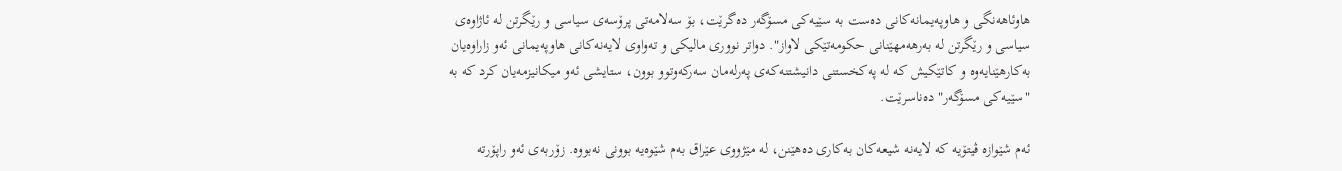هاوئاهه‌نگى و هاوپه‌یمانه‌كانى ده‌ست به‌ سێیه‌كى مسۆگه‌ر ده‌گرێت، بۆ سه‌لامه‌تى پرۆسه‌ى سیاسى و رێگرتن له‌ ئاژاوه‌ى سیاسى و رێگرتن له‌ به‌رهه‌مهێنانى حكومه‌تێكى لاواز". دواتر نوورى مالیكى و ته‌واوى لایه‌نه‌كانى هاوپه‌یمانى ئه‌و زاراوه‌یان به‌كارهێنایه‌وه‌ و كاتێكیش كه‌ له‌ په‌كخستنى دانیشتنه‌كه‌ى په‌رله‌مان سه‌ركه‌وتوو بوون، ستایشى ئه‌و میكانیزمه‌یان كرد كه‌ به‌ "سێیه‌كى مسۆگه‌ر" ده‌ناسرێت.

ئه‌م شێوازه‌ ڤیتۆیه‌ كه‌ لایه‌نه‌ شیعه‌كان به‌كارى ده‌هێنن، له‌ مێژووى عێراق به‌م شێوه‌یه‌ بوونى نه‌بووه‌. زۆربه‌ى ئه‌و راپۆرته‌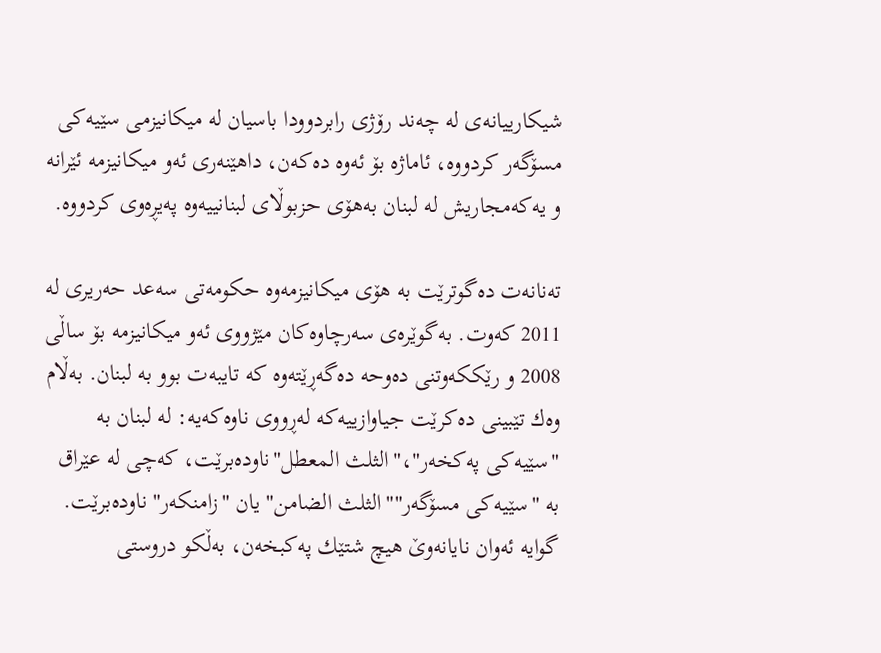شیكارییانه‌ى له‌ چه‌ند رۆژى رابردوودا باسیان له‌ میكانیزمى سێیه‌كى مسۆگه‌ر كردووه‌، ئاماژه‌ بۆ ئه‌وه‌ ده‌كه‌ن، داهێنه‌رى ئه‌و میكانیزمه‌ ئێرانه‌ و یه‌كه‌مجاریش له‌ لبنان به‌هۆى حزبوڵاى لبنانییه‌وه‌ په‌یڕه‌وى كردووه‌.

ته‌نانه‌ت ده‌گوترێت به‌ هۆى میكانیزمه‌وه‌ حكومه‌تى سه‌عد حه‌ریرى له‌ 2011 كه‌وت. به‌گوێره‌ى سه‌رچاوه‌كان مێژووى ئه‌و میكانیزمه‌ بۆ ساڵى 2008 و رێككه‌وتنى ده‌وحه‌ ده‌گه‌ڕێته‌وه‌ كه‌ تایبه‌ت بوو به‌ لبنان. به‌ڵام وه‌ك تێبینى ده‌كرێت جیاوازییه‌كه‌ له‌ڕووى ناوه‌كه‌یه‌: له‌ لبنان به‌ "سێیه‌كى په‌كخه‌ر"،"الثلث المعطل"ناوده‌برێت، كه‌چى له‌ عێراق به‌ "سێیه‌كى مسۆگه‌ر""الثلث الضامن" یان "زامنكه‌ر" ناوده‌برێت. گوایه‌ ئه‌وان نایانه‌وێ هیچ شتێك په‌كبخه‌ن، به‌ڵكو دروستى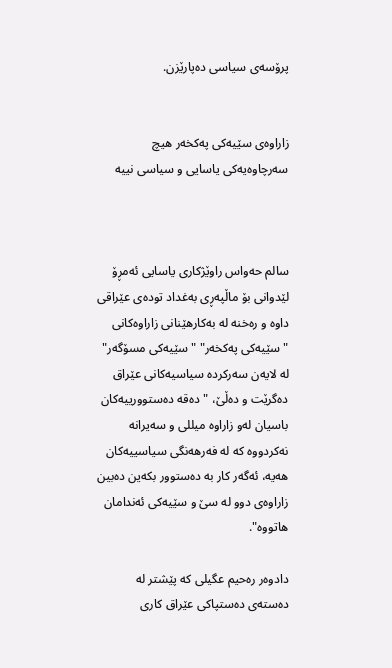پرۆسه‌ى سیاسى ده‌پارێزن.


زاراوه‌ى سێیه‌كى په‌كخه‌ر هیچ سه‌رچاوه‌یه‌كى یاسایى و سیاسى نییه‌



سالم حه‌واس راوێژكارى یاسایى ئه‌مڕۆ لێدوانى بۆ ماڵپه‌ڕى به‌غداد توده‌ى عێراقى داوه‌ و ره‌خنه‌ له‌ به‌كارهێنانى زاراوه‌كانى "سێیه‌كى په‌كخه‌ر" "سێیه‌كى مسۆگه‌ر" له‌ لایه‌ن سه‌ركرده‌ سیاسیه‌كانى عێراق ده‌گرێت و ده‌ڵێ، "ده‌قه‌ ده‌ستوورییه‌كان باسیان له‌و زاراوه‌ میللى و سه‌یرانه‌ نه‌كردووه‌ كه‌ له‌ فه‌رهه‌نگى سیاسییه‌كان هه‌یه‌، ئه‌گه‌ر كار به‌ ده‌ستوور بكه‌ین ده‌بین زاراوه‌ى دوو له‌ سێ و سێیه‌كى ئه‌ندامان هاتووه‌".

دادوه‌ر ره‌حیم عگیلى كه‌ پێشتر له‌ ده‌سته‌ى ده‌ستپاكى عێراق كارى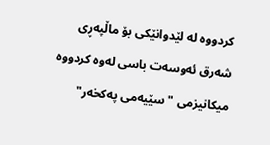كردووه‌ له‌ لێدوانێكى بۆ ماڵپه‌ڕى شه‌رق ئه‌وسه‌ت باسى له‌وه‌ كردووه‌ میكانیزمى "سێیه‌مى په‌كخه‌ر"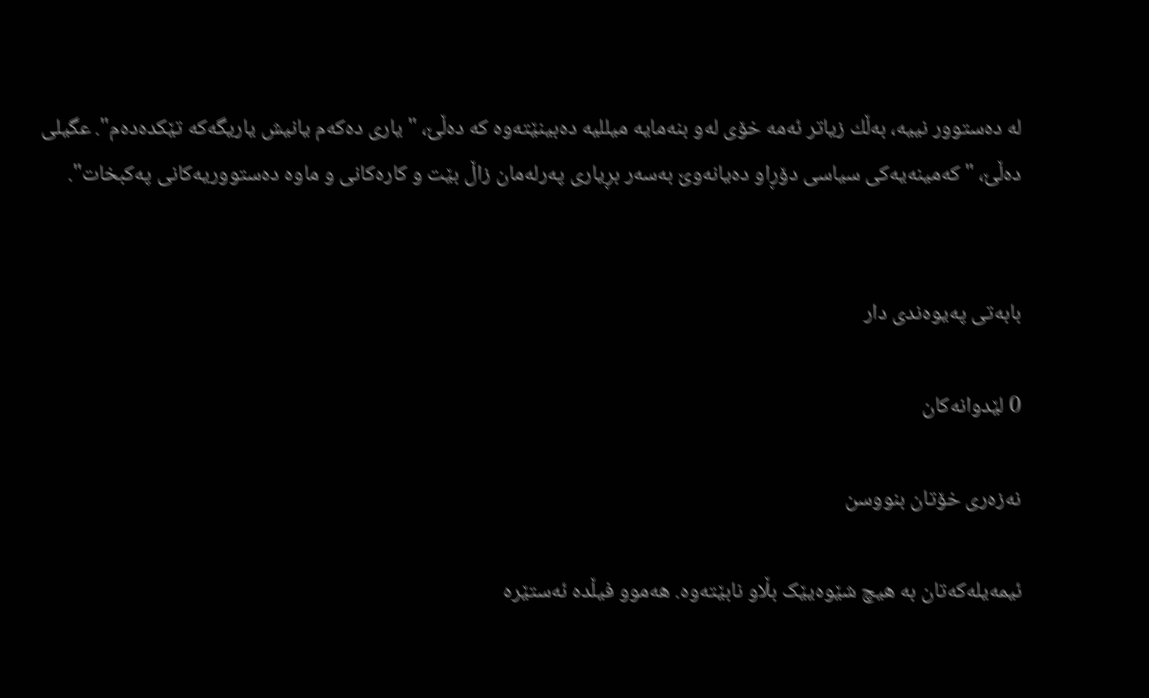له‌ ده‌ستوور نییه‌، به‌ڵك زیاتر ئه‌مه‌ خۆى له‌و بنه‌مایه‌ میللیه‌ ده‌بینێته‌وه‌ كه‌ ده‌ڵێ، "یارى ده‌كه‌م یانیش یاریگه‌كه‌ تێكده‌ده‌م". عگیلى ده‌ڵێ، "كه‌مینه‌یه‌كى سیاسى دۆڕاو ده‌یانه‌وێ به‌سه‌ر بڕیارى په‌رله‌مان زاڵ بێت و كاره‌كانى و ماوه‌ ده‌ستووریه‌كانى په‌كبخات".


بابەتی پەیوەندی دار

0 لێدوانەکان

نەزەری خۆتان بنووسن

ئیمەیلەکەتان بە هیچ شێوەیێک بڵاو نابێتەوە. هەموو فیڵدە ئەستێرە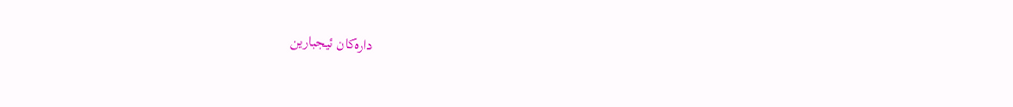دارەکان ئیجبارین